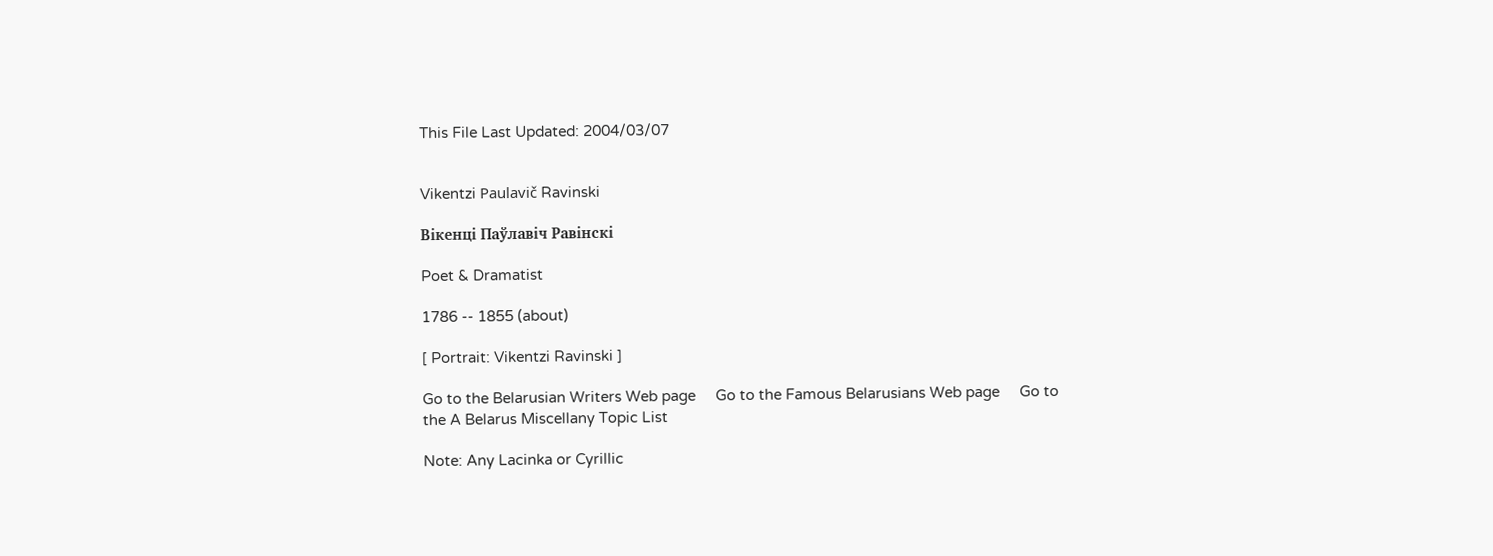This File Last Updated: 2004/03/07


Vikentzi Paulavič Ravinski

Вікенці Паўлавіч Равінскі

Poet & Dramatist

1786 -- 1855 (about)

[ Portrait: Vikentzi Ravinski ]

Go to the Belarusian Writers Web page     Go to the Famous Belarusians Web page     Go to the A Belarus Miscellany Topic List

Note: Any Lacinka or Cyrillic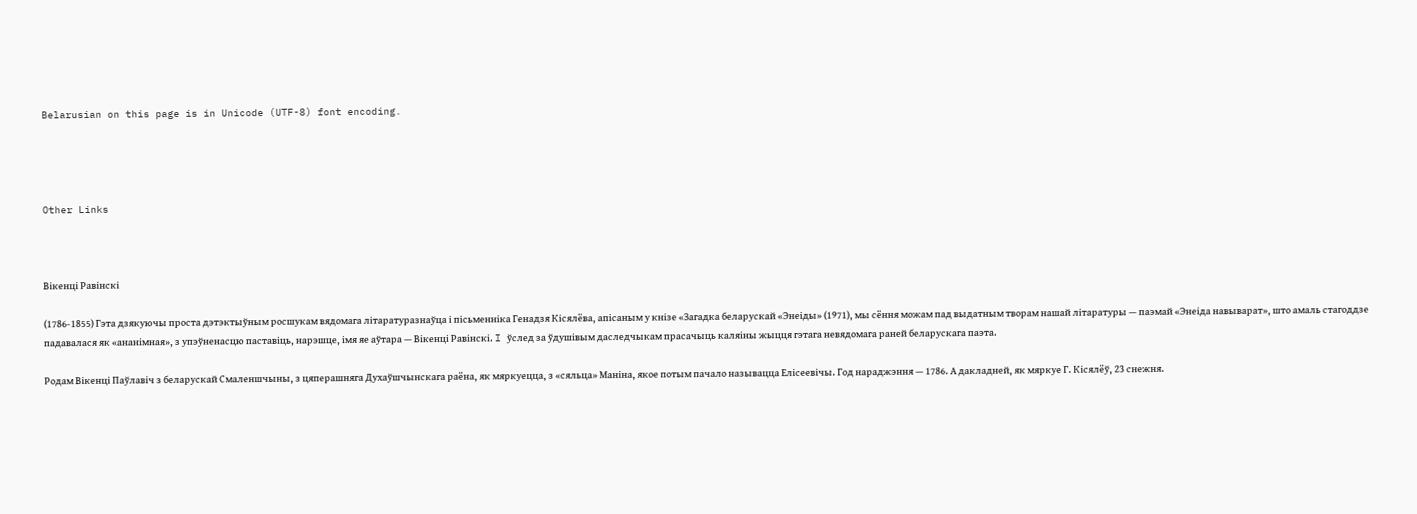Belarusian on this page is in Unicode (UTF-8) font encoding.




Other Links



Вікенці Равінскі

(1786-1855) Гэта дзякуючы проста дэтэктыўным росшукам вядомага літаратуразнаўца і пісьменніка Генадзя Кісялёва, апісаным у кнізе «Загадка беларускай «Энеіды» (1971), мы сёння можам пад выдатным творам нашай літаратуры — паэмай «Энеіда навыварат», што амаль стагоддзе падавалася як «ананімная», з упэўненасцю паставіць, нарэшце, імя яе аўтара — Вікенці Равінскі. I ўслед за ўдушівым даследчыкам прасачыць каляіны жыцця гэтага невядомага раней беларускага паэта.

Родам Вікенці Паўлавіч з беларускай Смаленшчыны, з цяперашняга Духаўшчынскага раёна, як мяркуецца, з «сяльца» Маніна, якое потым пачало называцца Елісеевічы. Год нараджэння — 1786. А дакладней, як мяркуе Г. Кісялёў, 23 снежня.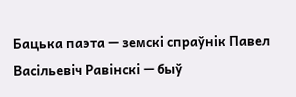Бацька паэта — земскі спраўнік Павел Васільевіч Равінскі — быў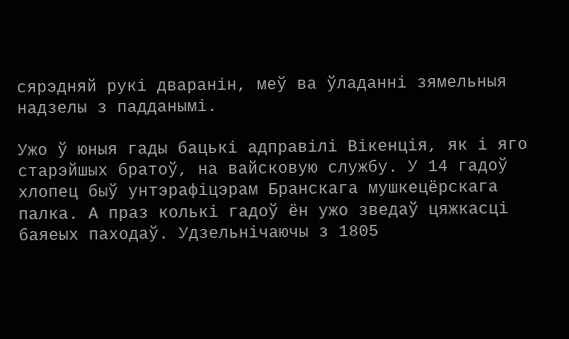сярэдняй рукі дваранін, меў ва ўладанні зямельныя надзелы з падданымі.

Ужо ў юныя гады бацькі адправілі Вікенція, як і яго старэйшых братоў, на вайсковую службу. У 14 гадоў хлопец быў унтэрафіцэрам Бранскага мушкецёрскага палка. А праз колькі гадоў ён ужо зведаў цяжкасці баяеых паходаў. Удзельнічаючы з 1805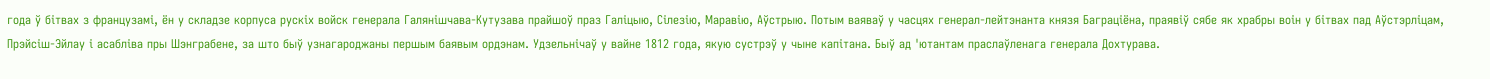года ў бітвах з французамі, ён у складзе корпуса рускіх войск генерала Галянішчава-Кутузава прайшоў праз Галіцыю, Сілезію, Маравію, Аўстрыю. Потым ваяваў у часцях генерал-лейтэнанта князя Баграціёна, праявіў сябе як храбры воін у бітвах пад Аўстэрліцам, Прэйсіш-Эйлау і асабліва пры Шэнграбене, за што быў узнагароджаны першым баявым ордэнам. Удзельнічаў у вайне 1812 года, якую сустрэў у чыне капітана. Быў ад 'ютантам праслаўленага генерала Дохтурава.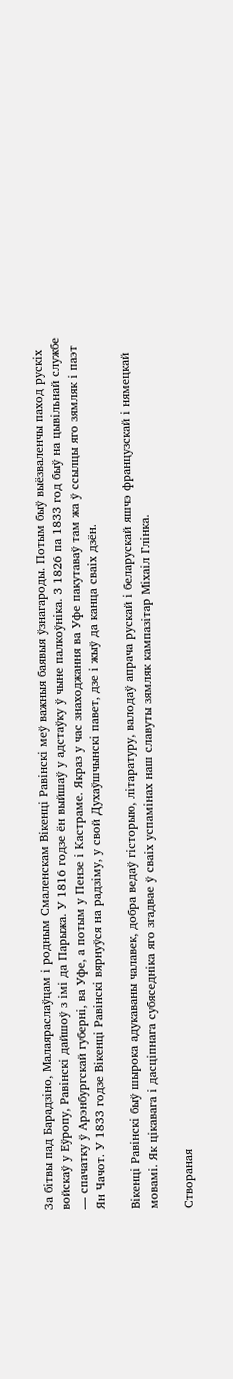За бітвы пад Барадзіно, Малаяраслаўцам і родным Смаленскам Вікенці Равінскі меў важныя баявыя ўзнагароды. Потым быў выёзваленчы паход рускіх войскаў у Еўропу, Равінскі дайшоў з імі да Парыжа. У 1816 годзе ён выйшаў у адстаўку ў чыне палкоўніка. 3 1826 па 1833 год быў на цывільнай службе — спачатку ў Арэнбургскай губерні, ва Уфе, а потым у Пензе і Кастраме. Якраз у час знаходжання ва Уфе пакутаваў там жа ў ссылцы яго зямляк і паэт Ян Чачот. У 1833 годзе Вікенці Равінскі вярнуўся на радзіму, у свой Духаўшчынскі павет, дзе і жыў да канца сваіх дзён.

Вікенці Равінскі быў шырока адукаваны чалавек, добра ведаў гісторыю, літаратуру, валодаў апрача рускай і беларускай яшчэ французскай і нямецкай мовамі. Як цікавага і дасціпнага субяседніка яго згадвае ў сваіх успамінах наш славуты зямляк кампазітар Міхаіл Глінка.

Створаная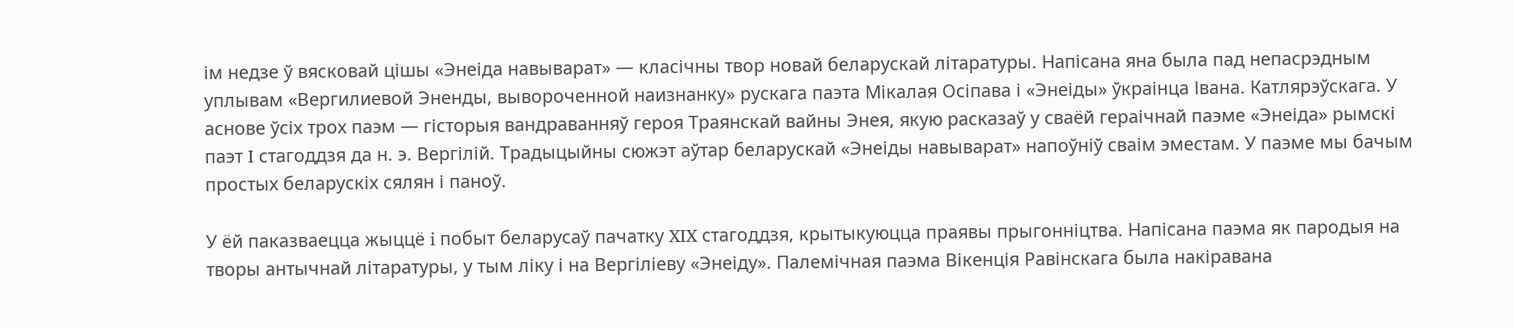ім недзе ў вясковай цішы «Энеіда навыварат» — класічны твор новай беларускай літаратуры. Напісана яна была пад непасрэдным уплывам «Вергилиевой Эненды, вывороченной наизнанку» рускага паэта Мікалая Осіпава і «Энеіды» ўкраінца Івана. Катлярэўскага. У аснове ўсіх трох паэм — гісторыя вандраванняў героя Траянскай вайны Энея, якую расказаў у сваёй гераічнай паэме «Энеіда» рымскі паэт I стагоддзя да н. э. Вергілій. Традыцыйны сюжэт аўтар беларускай «Энеіды навыварат» напоўніў сваім эместам. У паэме мы бачым простых беларускіх сялян і паноў.

У ёй паказваецца жыццё i побыт беларусаў пачатку XIX стагоддзя, крытыкуюцца праявы прыгонніцтва. Напісана паэма як пародыя на творы антычнай літаратуры, у тым ліку і на Вергіліеву «Энеіду». Палемічная паэма Вікенція Равінскага была накіравана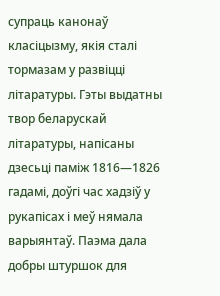супраць канонаў класіцызму, якія сталі тормазам у развіцці літаратуры. Гэты выдатны твор беларускай літаратуры, напісаны дзесьці паміж 1816—1826 гадамі, доўгі час хадзіў у рукапісах і меў нямала варыянтаў. Паэма дала добры штуршок для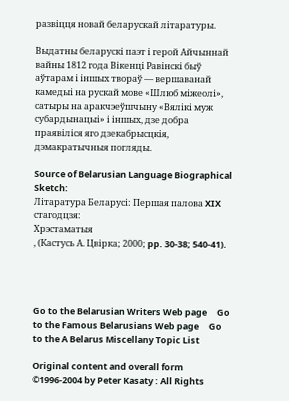развіцця новай беларускай літаратуры.

Выдатны беларускі паэт і герой Айчыннай вайны 1812 года Вікенці Равінскі быў аўтарам і іншых твораў — вершаванай камедыі на рускай мове «Шлюб міжеолі», сатыры на аракчэеўшчыну «Вялікі муж субардынацыі» і іншых, дзе добра праявіліся яго дзекабрысцкія, дэмакратычныя погляды.

Source of Belarusian Language Biographical Sketch:
Літаратура Беларусі: Першая палова XIX стагодцзя:
Хрэстаматыя
, (Кастусь А. Цвірка; 2000; pp. 30-38; 540-41).




Go to the Belarusian Writers Web page     Go to the Famous Belarusians Web page     Go to the A Belarus Miscellany Topic List

Original content and overall form ©1996-2004 by Peter Kasaty : All Rights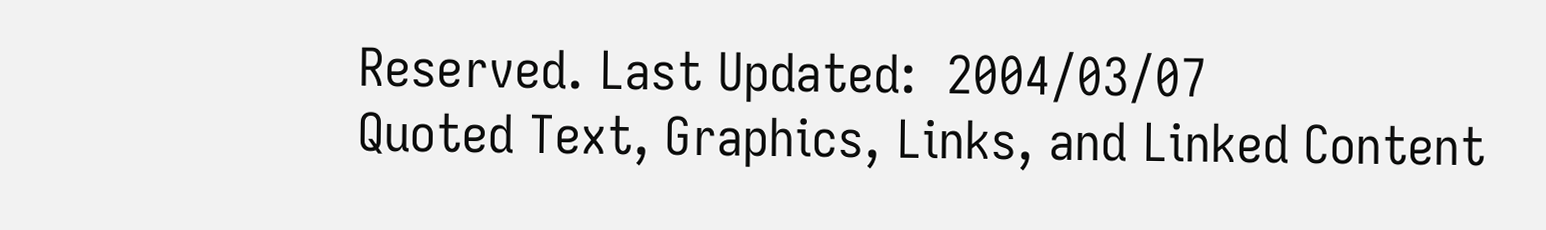Reserved. Last Updated:  2004/03/07
Quoted Text, Graphics, Links, and Linked Content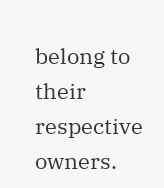belong to their respective owners.